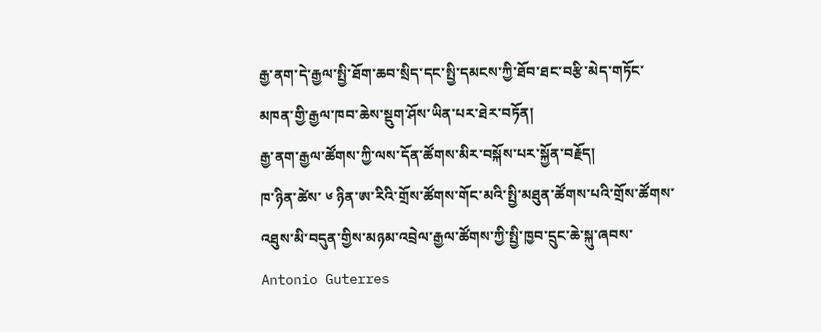རྒྱ་ནག་དེ་རྒྱལ་སྤྱི་ཐོག་ཆབ་སྲིད་དང་སྤྱི་དམངས་ཀྱི་ཐོབ་ཐང་བརྩི་མེད་གཏོང་མཁན་གྱི་རྒྱལ་ཁབ་ཆེས་སྡུག་ཤོས་ཡིན་པར་ཐེར་བཏོན།
རྒྱ་ནག་རྒྱལ་ཚོགས་ཀྱི་ལས་དོན་ཚོགས་མིར་བསྐོས་པར་སྐྱོན་བརྗོད།
ཁ་ཉིན་ཚེས་ ༦ ཉིན་ཨ་རིའི་གྲོས་ཚོགས་གོང་མའི་སྤྱི་མཐུན་ཚོགས་པའི་གྲོས་ཚོགས་འཐུས་མི་བདུན་གྱིས་མཉམ་འབྲེལ་རྒྱལ་ཚོགས་ཀྱི་སྤྱི་ཁྱབ་དྲུང་ཆེ་སྐུ་ཞབས་ Antonio Guterres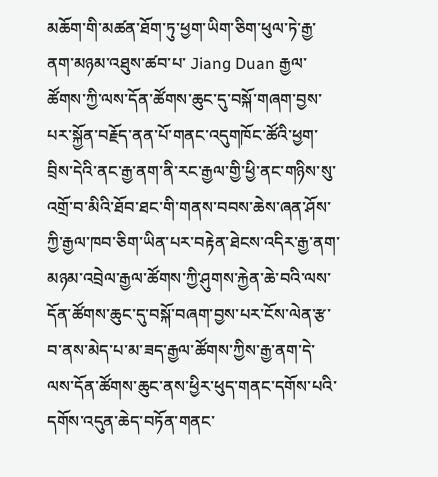མཆོག་གི་མཚན་ཐོག་ཏུ་ཕྱག་ཡིག་ཅིག་ཕུལ་ཏེ་རྒྱ་ནག་མཉམ་འཐུས་ཚབ་པ་ Jiang Duan རྒྱལ་ཚོགས་ཀྱི་ལས་དོན་ཚོགས་ཆུང་དུ་བསྐོ་གཞག་བྱས་པར་སྐྱོན་བརྗོད་ནན་པོ་གནང་འདུགཁོང་ཚོའི་ཕྱག་བྲིས་དེའི་ནང་རྒྱ་ནག་ནི་རང་རྒྱལ་གྱི་ཕྱི་ནང་གཉིས་སུ་འགྲོ་བ་མིའི་ཐོབ་ཐང་གི་གནས་བབས་ཆེས་ཞན་ཤོས་ཀྱི་རྒྱལ་ཁབ་ཅིག་ཡིན་པར་བརྟེན་ཐེངས་འདིར་རྒྱ་ནག་མཉམ་འབྲེལ་རྒྱལ་ཚོགས་ཀྱི་ཤུགས་རྐྱེན་ཆེ་བའི་ལས་དོན་ཚོགས་ཆུང་དུ་བསྐོ་བཞག་བྱས་པར་ངོས་ལེན་རྩ་བ་ནས་མེད་པ་མ་ཟད་རྒྱལ་ཚོགས་ཀྱིས་རྒྱ་ནག་དེ་ལས་དོན་ཚོགས་ཆུང་ནས་ཕྱིར་ཕུད་གནང་དགོས་པའི་དགོས་འདུན་ཆེད་བཏོན་གནང་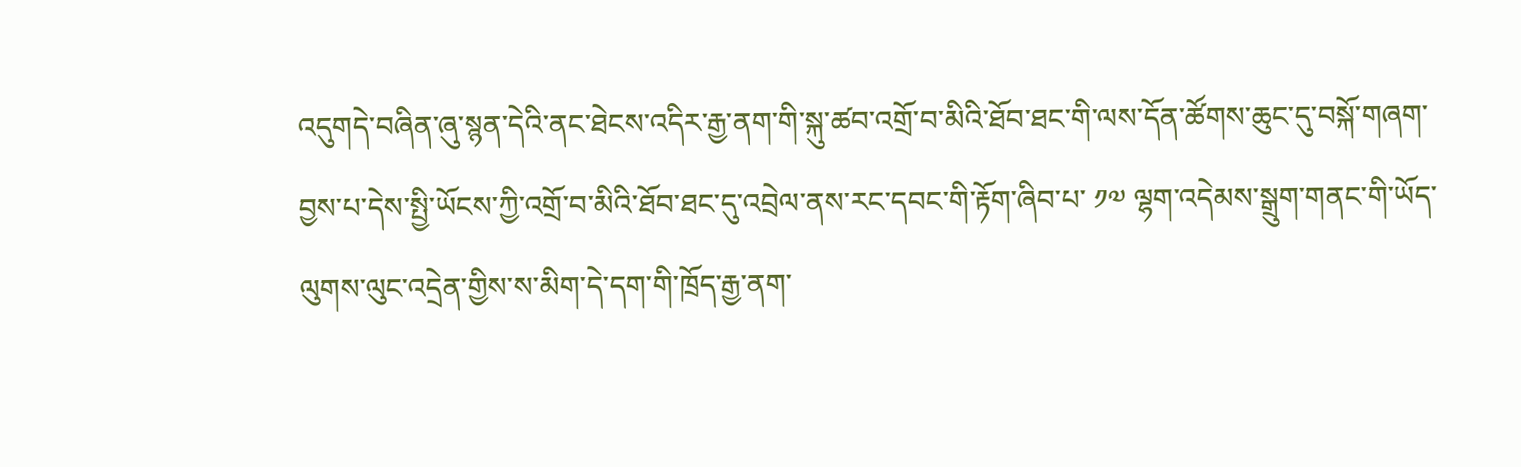འདུགདེ་བཞིན་ཞུ་སྙན་དེའི་ནང་ཐེངས་འདིར་རྒྱ་ནག་གི་སྐུ་ཚབ་འགྲོ་བ་མིའི་ཐོབ་ཐང་གི་ལས་དོན་ཚོགས་ཆུང་དུ་བསྐོ་གཞག་བྱས་པ་དེས་སྤྱི་ཡོངས་ཀྱི་འགྲོ་བ་མིའི་ཐོབ་ཐང་དུ་འབྲེལ་ནས་རང་དབང་གི་རྟོག་ཞིབ་པ་ ༡༧ ལྷག་འདེམས་སྒྲུག་གནང་གི་ཡོད་ལུགས་ལུང་འདྲེན་གྱིས་ས་མིག་དེ་དག་གི་ཁྲོད་རྒྱ་ནག་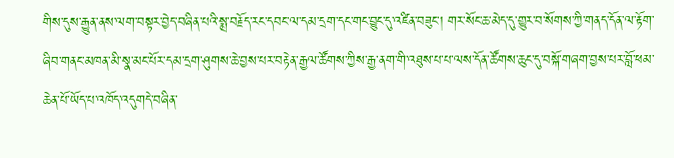གིས་དུས་རྒྱུན་ནས་ལག་བསྟར་བྱེད་བཞིན་པའི་སྨྲ་བརྗོད་རང་དབང་ལ་དམ་དྲག་དང་གང་བྱུང་དུ་འཛིན་བཟུང་། གར་སོང་ཆ་མེད་དུ་གྱུར་བ་སོགས་ཀྱི་གནད་དོན་ལ་རྟོག་ཞིབ་གནང་མཁན་མི་སྣ་མང་པོར་དམ་དྲག་ཤུགས་ཆེ་བྱས་པར་བརྟེན་རྒྱལ་ཚོགས་ཀྱིས་རྒྱ་ནག་གི་འཐུས་པ་པ་ལས་དོན་ཚོགས་ཆུང་དུ་བསྐོ་གཞག་བྱས་པར་བློ་ཕམ་ཆེན་པོ་ཡོད་པ་འཁོད་འདུགདེ་བཞིན་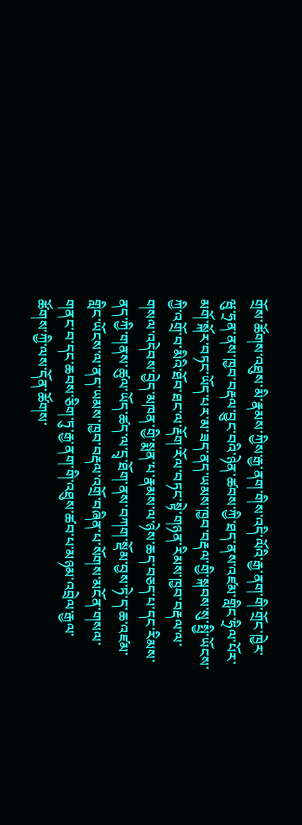གྲོས་ཚོགས་འཐུས་མི་རྣམས་ཀྱིས་རྒྱ་ནག་གིས་འདི་ལོའི་རྒྱ་ནག་གི་གྲོང་ཁྱེར་ཝུ་ཧྲན་ནས་ཁྱབ་བརྡལ་བྱུང་བའི་ཉེན་ཚབས་ཀྱི་ཐད་ནས་འཛམ་གླིང་ཧྲིལ་པོར་མགོ་སྐོར་བཏང་ཡོད་པར་མ་ཟད་ནད་ཡམས་ཁྱབ་བརྡལ་གྱི་སྐབས་སུ་སྤྱི་ཡོངས་ཀྱི་འགྲོ་བ་མིའི་ཐོབ་ཐང་ལ་རྡོག་རོལ་བཏང་སྟེ་གཉན་རིམས་ཁྱབ་བརྡལ་ལ་གསལ་འདེབས་བྱེད་མཁན་གྱི་སྨན་པ་རྣམས་ལ་ཉེས་ཆད་བཅད་པ་དང་རིམས་ནད་ཀྱི་གནས་ཚུལ་ཡོད་ཚད་ལ་དྲྭ་ཐོག་ནས་བཀག་སྡོམ་བྱས་ཏེ་ད་ཆ་འཛམ་གླིང་ཡོངས་ལ་ནད་ཡམས་ཁྱབ་བརྡལ་འགྲོ་བཞིན་པ་སོགས་མངོན་གསལ་གནང་བ་དང་ཆབས་ཅིག་ཏུ་རྒྱ་ནག་གི་འཐུས་ཚབ་པ་མཉམ་འབྲེལ་རྒྱལ་ཚོགས་ཀྱི་ལས་དོན་ཚོགས་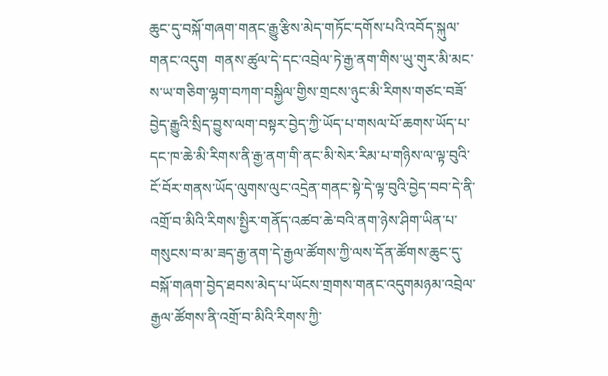ཆུང་དུ་བསྐོ་གཞག་གནང་རྒྱུ་རྩིས་མེད་གཏོང་དགོས་པའི་འབོད་སྐུལ་གནང་འདུག  གནས་ཚུལ་དེ་དང་འབྲེལ་ཏེ་རྒྱ་ནག་གིས་ཡུ་གུར་མི་མང་ས་ཡ་གཅིག་ལྷག་བཀག་བསྐྱིལ་གྱིས་གྲངས་ཉུང་མི་རིགས་གཙང་བཟོ་བྱེད་རྒྱུའི་སྲིད་བྱུས་ལག་བསྟར་བྱེད་ཀྱི་ཡོད་པ་གསལ་པོ་ཆགས་ཡོད་པ་དང་ཁ་ཆེ་མི་རིགས་ནི་རྒྱ་ནག་གི་ནང་མི་སེར་རིམ་པ་གཉིས་ལ་ལྟ་བུའི་ངོ་བོར་གནས་ཡོད་ལུགས་ལུང་འདྲེན་གནང་སྟེ་དེ་ལྟ་བུའི་བྱེད་བབ་དེ་ནི་འགྲོ་བ་མིའི་རིགས་སྤྱིར་གནོད་འཚབ་ཆེ་བའི་ནག་ཉེས་ཤིག་ཡིན་པ་གསུངས་བ་མ་ཟད་རྒྱ་ནག་དེ་རྒྱལ་ཚོགས་ཀྱི་ལས་དོན་ཚོགས་ཆུང་དུ་བསྐོ་གཞག་བྱེད་ཐབས་མེད་པ་ཡོངས་གྲགས་གནང་འདུགམཉམ་འབྲེལ་རྒྱལ་ཚོགས་ནི་འགྲོ་བ་མིའི་རིགས་ཀྱི་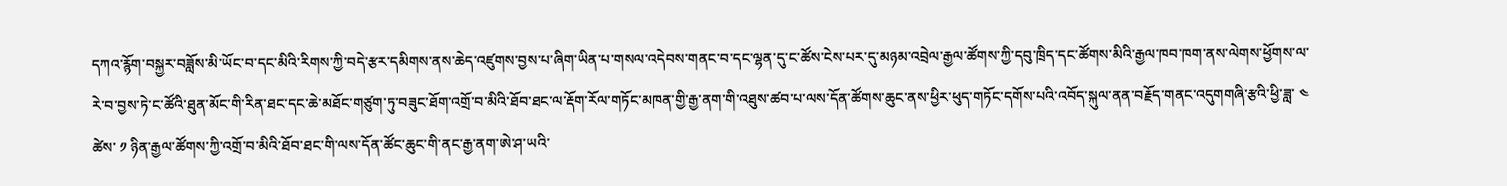དཀའ་རྙོག་བསྐྱར་བཟློས་མི་ཡོང་བ་དང་མིའི་རིགས་ཀྱི་བདེ་རྩར་དམིགས་ནས་ཆེད་འཛུགས་བྱས་པ་ཞིག་ཡིན་པ་གསལ་འདེབས་གནང་བ་དང་ལྷན་དུ་ང་ཚོས་ངེས་པར་དུ་མཉམ་འབྲེལ་རྒྱལ་ཚོགས་ཀྱི་དབུ་ཁྲིད་དང་ཚོགས་མིའི་རྒྱལ་ཁབ་ཁག་ནས་ལེགས་ཕྱོགས་ལ་རེ་བ་བྱས་ཏེ་ང་ཚོའི་ཐུན་མོང་གི་རིན་ཐང་དང་ཆེ་མཐོང་གཙུག་ཏུ་བཟུང་ཐོག་འགྲོ་བ་མིའི་ཐོབ་ཐང་ལ་རྡོག་རོལ་གཏོང་མཁན་གྱི་རྒྱ་ནག་གི་འཐུས་ཚབ་པ་ལས་དོན་ཚོགས་ཆུང་ནས་ཕྱིར་ཕུད་གཏོང་དགོས་པའི་འབོད་སྐུལ་ནན་བརྗོད་གནང་འདུགགཞི་རྩའི་ཕྱི་ཟླ་ ༤ ཚེས་ ༡ ཉིན་རྒྱལ་ཚོགས་ཀྱི་འགྲོ་བ་མིའི་ཐོབ་ཐང་གི་ལས་དོན་ཚོང་ཆུང་གི་ནང་རྒྱ་ནག་ཨེ་ཤ་ཡའི་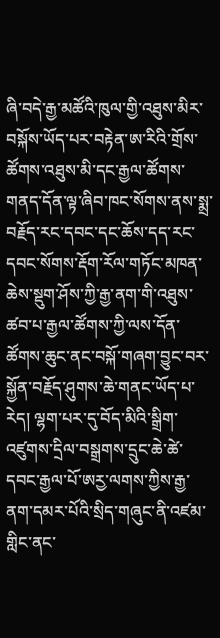ཞི་བདེ་རྒྱ་མཚོའི་ཁུལ་གྱི་འཐུས་མིར་བསྐོས་ཡོད་པར་བརྟེན་ཨ་རིའི་གྲོས་ཚོགས་འཐུས་མི་དང་རྒྱལ་ཚོགས་གནད་དོན་ལྟ་ཞིབ་ཁང་སོགས་ནས་སྨྲ་བརྗོད་རང་དབང་དང་ཆོས་དད་རང་དབང་སོགས་རྡོག་རོལ་གཏོང་མཁན་ཆེས་སྡུག་ཤོས་ཀྱི་རྒྱ་ནག་གི་འཐུས་ཚབ་པ་རྒྱལ་ཚོགས་ཀྱི་ལས་དོན་ཚོགས་ཆུང་ནང་བསྐོ་གཞག་བྱུང་བར་སྐྱོན་བརྗོད་ཤུགས་ཆེ་གནང་ཡོད་པ་རེད། ལྷག་པར་དུ་བོད་མིའི་སྒྲིག་འཛུགས་དྲིལ་བསྒྲགས་དྲུང་ཆེ་ཚེ་དབང་རྒྱལ་པོ་ཨརྱ་ལགས་ཀྱིས་རྒྱ་ནག་དམར་པོའི་སྲིད་གཞུང་ནི་འཛམ་གླིང་ནང་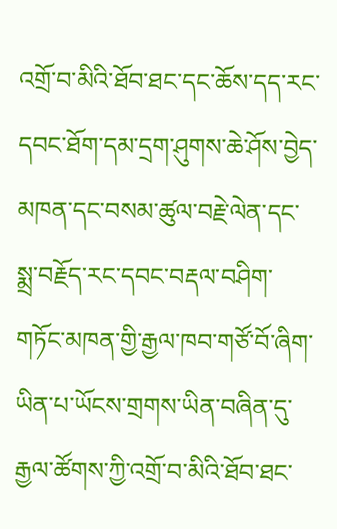འགྲོ་བ་མིའི་ཐོབ་ཐང་དང་ཆོས་དད་རང་དབང་ཐོག་དམ་དྲག་ཤུགས་ཆེ་ཤོས་བྱེད་མཁན་དང་བསམ་ཚུལ་བརྗེ་ལེན་དང་སྨྲ་བརྗོད་རང་དབང་བརྡལ་བཤིག་གཏོང་མཁན་གྱི་རྒྱལ་ཁབ་གཙོ་བོ་ཞིག་ཡིན་པ་ཡོངས་གྲགས་ཡིན་བཞིན་དུ་རྒྱལ་ཚོགས་ཀྱི་འགྲོ་བ་མིའི་ཐོབ་ཐང་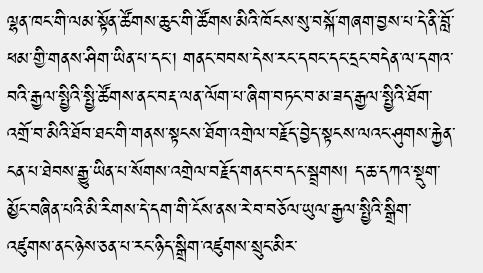ལྷན་ཁང་གི་ལམ་སྟོན་ཚོགས་ཆུང་གི་ཚོགས་མིའི་ཁོངས་སུ་བསྐོ་གཞག་བྱས་པ་དེ་ནི་བློ་ཕམ་གྱི་གནས་ཤིག་ཡིན་པ་དང་། གནང་བབས་དེས་རང་དབང་དང་དྲང་བདེན་ལ་དགའ་བའི་རྒྱལ་སྤྱིའི་སྤྱི་ཚོགས་ནང་བརྡ་ལན་ལོག་པ་ཞིག་བཏང་བ་མ་ཟད་རྒྱལ་སྤྱིའི་ཐོག་འགྲོ་བ་མིའི་ཐོབ་ཐང་གི་གནས་སྟངས་ཐོག་འགྲེལ་བརྗོད་བྱེད་སྟངས་ལའང་ཤུགས་རྐྱེན་ངན་པ་ཐེབས་རྒྱུ་ཡིན་པ་སོགས་འགྲེལ་བརྗོད་གནང་བ་དང་སྦྲགས། ད་ཆ་དཀའ་སྡུག་མྱོང་བཞིན་པའི་མི་རིགས་དེ་དག་གི་ངོས་ནས་རེ་བ་བཅོལ་ཡུལ་རྒྱལ་སྤྱིའི་སྒྲིག་འཛུགས་ནང་ཉེས་ཅན་པ་རང་ཉིད་སྒྲིག་འཛུགས་སྲུང་མིར་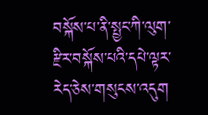བསྐོས་པ་ནི་སྤྱང་ཀི་ལུག་རྫིར་བསྐོས་པའི་དཔེ་ལྟར་རེད་ཅེས་གསུངས་འདུག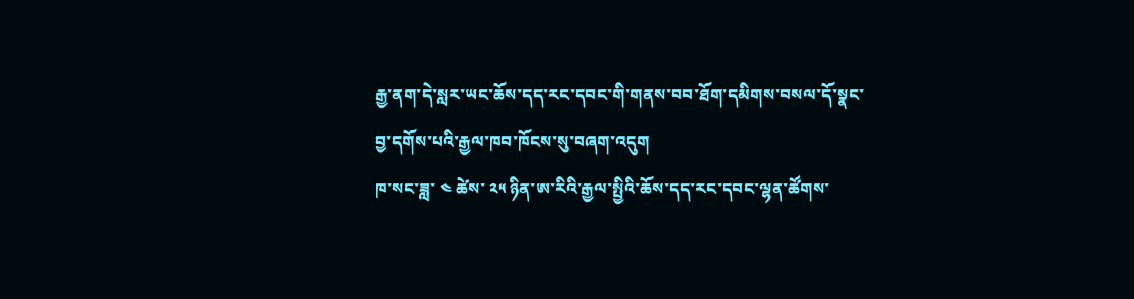རྒྱ་ནག་དེ་སླར་ཡང་ཆོས་དད་རང་དབང་གི་གནས་བབ་ཐོག་དམིགས་བསལ་དོ་སྣང་བྱ་དགོས་པའི་རྒྱལ་ཁབ་ཁོངས་སུ་བཞག་འདུག
ཁ་སང་ཟླ་ ༤ ཚེས་ ༢༥ ཉིན་ཨ་རིའི་རྒྱལ་སྤྱིའི་ཆོས་དད་རང་དབང་ལྷན་ཚོགས་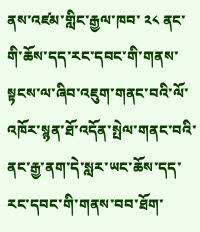ནས་འཛམ་གླིང་རྒྱལ་ཁབ་ ༢༨ ནང་གི་ཆོས་དད་རང་དབང་གི་གནས་སྟངས་ལ་ཞིབ་འཇུག་གནང་བའི་ལོ་འཁོར་སྙན་ཐོ་འདོན་སྤེལ་གནང་བའི་ནང་རྒྱ་ནག་དེ་སླར་ཡང་ཆོས་དད་རང་དབང་གི་གནས་བབ་ཐོག་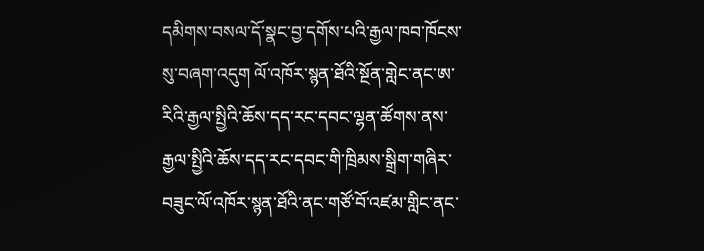དམིགས་བསལ་དོ་སྣང་བྱ་དགོས་པའི་རྒྱལ་ཁབ་ཁོངས་སུ་བཞག་འདུག ལོ་འཁོར་སྙན་ཐོའི་སྔོན་གླེང་ནང་ཨ་རིའི་རྒྱལ་སྤྱིའི་ཆོས་དད་རང་དབང་ལྷན་ཚོགས་ནས་རྒྱལ་སྤྱིའི་ཆོས་དད་རང་དབང་གི་ཁྲིམས་སྒྲིག་གཞིར་བཟུང་ལོ་འཁོར་སྙན་ཐོའི་ནང་གཙོ་བོ་འཛམ་གླིང་ནང་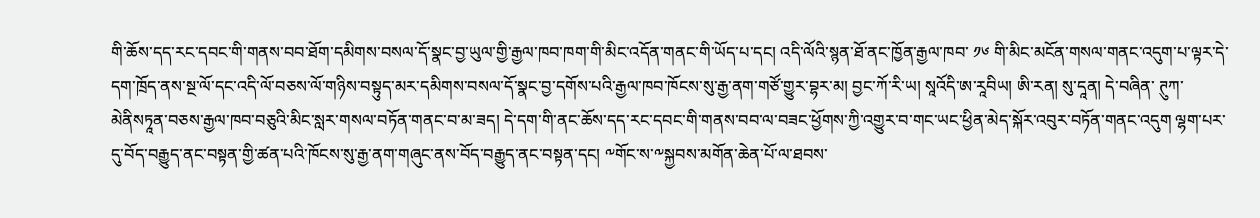གི་ཆོས་དད་རང་དབང་གི་གནས་བབ་ཐོག་དམིགས་བསལ་དོ་སྣང་བྱ་ཡུལ་གྱི་རྒྱལ་ཁབ་ཁག་གི་མིང་འདོན་གནང་གི་ཡོད་པ་དང། འདི་ལོའི་སྙན་ཐོ་ནང་ཁྱོན་རྒྱལ་ཁབ་ ༡༦ གི་མིང་མངོན་གསལ་གནང་འདུག་པ་ལྟར་དེ་དག་ཁྲོད་ནས་སྔ་ལོ་དང་འདི་ལོ་བཅས་ལོ་གཉིས་བསྟུད་མར་དམིགས་བསལ་དོ་སྣང་བྱ་དགོས་པའི་རྒྱལ་ཁབ་ཁོངས་སུ་རྒྱ་ནག་གཙོ་གྱུར་བྷར་མ། བྱང་ཀོ་རི་ཡ། སཱའོདི་ཨ་རཱབིཡ། ཨི་རན། སུ་དཱན། དེ་བཞིན་ ཊུཀ་མེནིསཏཱན་བཅས་རྒྱལ་ཁབ་བཅུའི་མིང་སླར་གསལ་བཏོན་གནང་བ་མ་ཟད། དེ་དག་གི་ནང་ཆོས་དད་རང་དབང་གི་གནས་བབ་ལ་བཟང་ཕྱོགས་ཀྱི་འགྱུར་བ་གང་ཡང་ཕྱིན་མེད་སྐོར་འབུར་བཏོན་གནང་འདུག ལྷག་པར་དུ་བོད་བརྒྱུད་ནང་བསྟན་གྱི་ཚན་པའི་ཁོངས་སུ་རྒྱ་ནག་གཞུང་ནས་བོད་བརྒྱུད་ནང་བསྟན་དང། ༸གོང་ས་༸སྐྱབས་མགོན་ཆེན་པོ་ལ་ཐབས་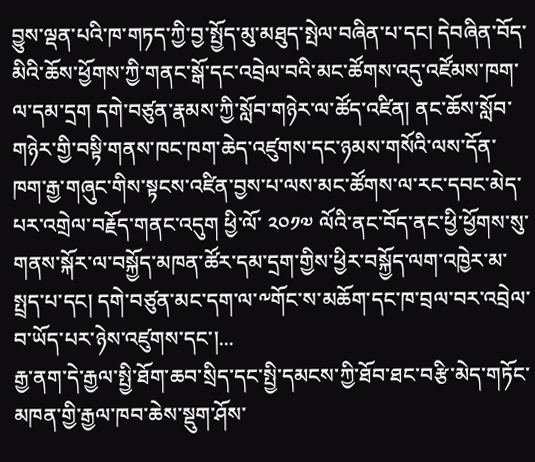བྱུས་ལྡན་པའི་ཁ་གཏད་ཀྱི་བྱ་སྤྱོད་མུ་མཐུད་སྤེལ་བཞིན་པ་དང། དེབཞིན་བོད་མིའི་ཆོས་ཕྱོགས་ཀྱི་གནང་སྒོ་དང་འབྲེལ་བའི་མང་ཚོགས་འདུ་འཛོམས་ཁག་ལ་དམ་དྲག དགེ་བཙུན་རྣམས་ཀྱི་སློབ་གཉེར་ལ་ཚོད་འཛིན། ནང་ཆོས་སློབ་གཉེར་གྱི་བསྟི་གནས་ཁང་ཁག་ཆེད་འཛུགས་དང་ཉམས་གསོའི་ལས་དོན་ཁག་རྒྱ་གཞུང་གིས་སྟངས་འཛིན་བྱས་པ་ལས་མང་ཚོགས་ལ་རང་དབང་མེད་པར་འགྲེལ་བརྗོད་གནང་འདུག ཕྱི་ལོ་ ༢༠༡༧ ལོའི་ནང་བོད་ནང་ཕྱི་ཕྱོགས་སུ་གནས་སྐོར་ལ་བསྐྱོད་མཁན་ཚོར་དམ་དྲག་གྱིས་ཕྱིར་བསྐྱོད་ལག་འཁྱེར་མ་སྤྲད་པ་དང། དགེ་བཙུན་མང་དག་ལ་༸གོང་ས་མཆོག་དང་ཁ་བྲལ་བར་འབྲེལ་བ་ཡོད་པར་ཉེས་འཛུགས་དང་།...
རྒྱ་ནག་དེ་རྒྱལ་སྤྱི་ཐོག་ཆབ་སྲིད་དང་སྤྱི་དམངས་ཀྱི་ཐོབ་ཐང་བརྩི་མེད་གཏོང་མཁན་གྱི་རྒྱལ་ཁབ་ཆེས་སྡུག་ཤོས་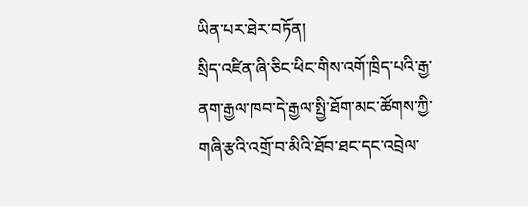ཡིན་པར་ཐེར་བཏོན།
སྲིད་འཛིན་ཞི་ཅིང་ཕིང་གིས་འགོ་ཁྲིད་པའི་རྒྱ་ནག་རྒྱལ་ཁབ་དེ་རྒྱལ་སྤྱི་ཐོག་མང་ཚོགས་ཀྱི་གཞི་རྩའི་འགྲོ་བ་མིའི་ཐོབ་ཐང་དང་འབྲེལ་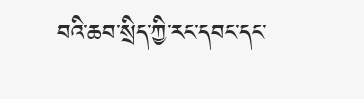བའི་ཆབ་སྲིད་ཀྱི་རང་དབང་དང་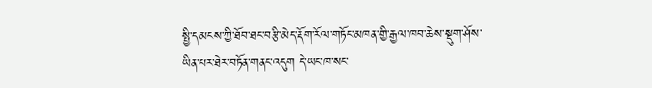སྤྱི་དམངས་ཀྱི་ཐོབ་ཐང་བརྩི་མེད་རྡོག་རོལ་གཏོང་མཁན་གྱི་རྒྱལ་ཁབ་ཆེས་སྡུག་ཤོས་ཡིན་པར་ཐེར་བཏོན་གནང་འདུག དེ་ཡང་ཁ་སང་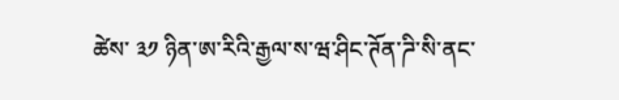ཚེས་ ༣༡ ཉིན་ཨ་རིའི་རྒྱལ་ས་ཝ་ཤིང་ཊོན་ཌི་སི་ནང་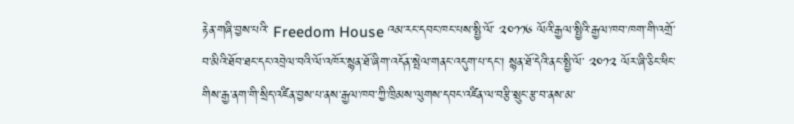རྟེན་གཞི་བྱས་པའི་ Freedom House འམ་རང་དབང་ཁང་པས་སྤྱི་ལོ་ ༢༠༡༡༦ ལོའི་རྒྱལ་སྤྱིའི་རྒྱལ་ཁབ་ཁག་གི་འགྲོ་བ་མིའི་ཐོབ་ཐང་དང་འབྲེལ་བའི་ལོ་འཁོར་སྙན་ཐོ་ཞིག་འདོན་སྤེལ་གནང་འདུག་པ་དང་། སྙན་ཐོ་དེའི་ནང་སྤྱི་ལོ་ ༢༠༡༢ ལོར་ཞི་ཅིང་ཕིང་གིས་རྒྱ་ནག་གི་སྲིད་འཛིན་བྱས་པ་ནས་རྒྱལ་ཁབ་ཀྱི་ཁྲིམས་ལུགས་དབང་འཛིན་ལ་བརྩི་སྲུང་རྩ་བ་ནས་མ་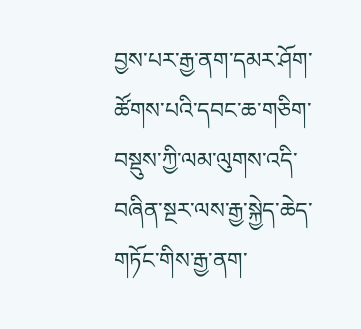བྱས་པར་རྒྱ་ནག་དམར་ཤོག་ཚོགས་པའི་དབང་ཆ་གཅིག་བསྡུས་ཀྱི་ལམ་ལུགས་འདི་བཞིན་སྔར་ལས་རྒྱ་སྐྱེད་ཆེད་གཏོང་གིས་རྒྱ་ནག་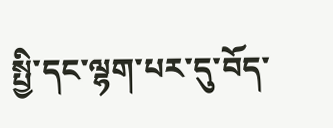སྤྱི་དང་ལྷག་པར་དུ་བོད་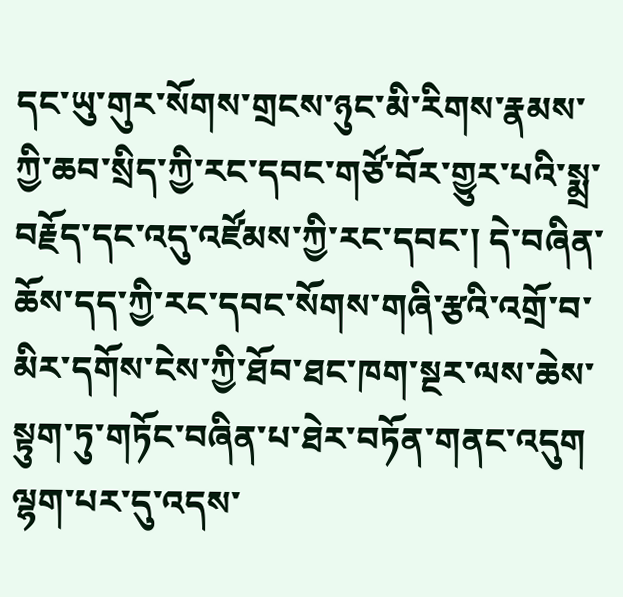དང་ཡུ་གུར་སོགས་གྲངས་ཉུང་མི་རིགས་རྣམས་ཀྱི་ཆབ་སྲིད་ཀྱི་རང་དབང་གཙོ་བོར་གྱུར་པའི་སྨྲ་བརྗོད་དང་འདུ་འཛོམས་ཀྱི་རང་དབང་། དེ་བཞིན་ཆོས་དད་ཀྱི་རང་དབང་སོགས་གཞི་རྩའི་འགྲོ་བ་མིར་དགོས་ངེས་ཀྱི་ཐོབ་ཐང་ཁག་སྔར་ལས་ཆེས་སྟུག་ཏུ་གཏོང་བཞིན་པ་ཐེར་བཏོན་གནང་འདུག ལྷག་པར་དུ་འདས་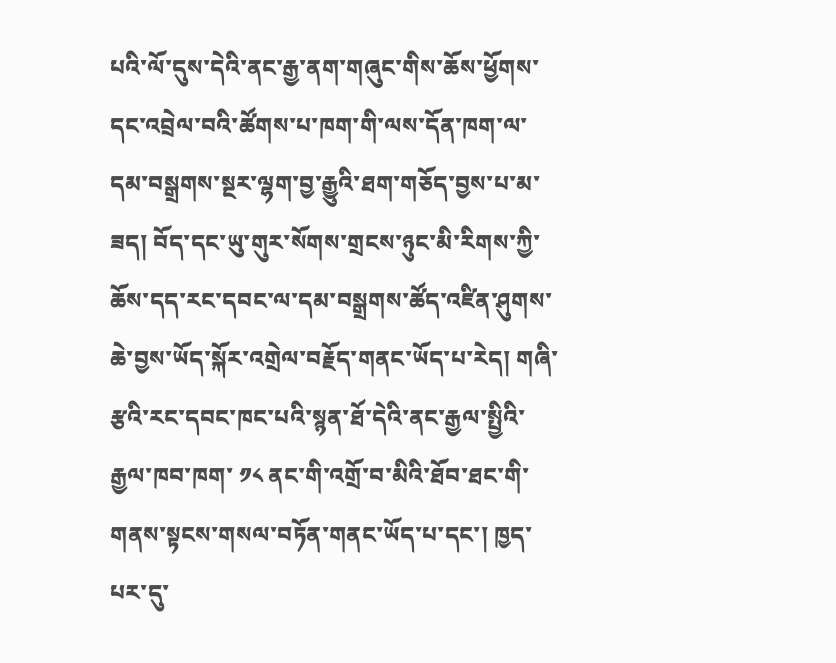པའི་ལོ་དུས་དེའི་ནང་རྒྱ་ནག་གཞུང་གིས་ཆོས་ཕྱོགས་དང་འབྲེལ་བའི་ཚོགས་པ་ཁག་གི་ལས་དོན་ཁག་ལ་དམ་བསྒྲགས་སྔར་ལྷག་བྱ་རྒྱུའི་ཐག་གཅོད་བྱས་པ་མ་ཟད། བོད་དང་ཡུ་གུར་སོགས་གྲངས་ཉུང་མི་རིགས་ཀྱི་ཆོས་དད་རང་དབང་ལ་དམ་བསྒྲགས་ཚོད་འཛིན་ཤུགས་ཆེ་བྱས་ཡོད་སྐོར་འགྲེལ་བརྗོད་གནང་ཡོད་པ་རེད། གཞི་རྩའི་རང་དབང་ཁང་པའི་སྙན་ཐོ་དེའི་ནང་རྒྱལ་སྤྱིའི་རྒྱལ་ཁབ་ཁག་ ༡༨ ནང་གི་འགྲོ་བ་མིའི་ཐོབ་ཐང་གི་གནས་སྟངས་གསལ་བཏོན་གནང་ཡོད་པ་དང་། ཁྱད་པར་དུ་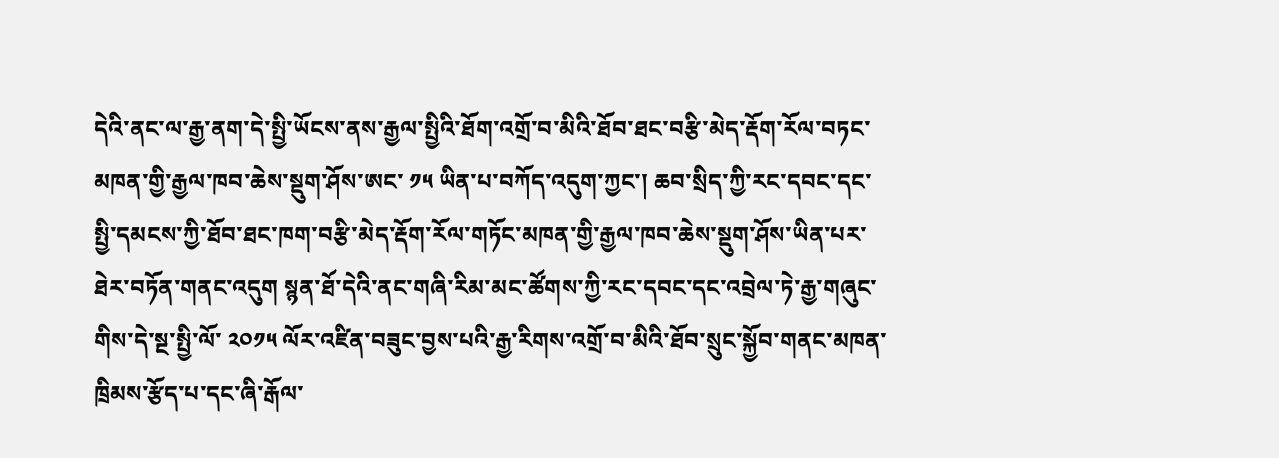དེའི་ནང་ལ་རྒྱ་ནག་དེ་སྤྱི་ཡོངས་ནས་རྒྱལ་སྤྱིའི་ཐོག་འགྲོ་བ་མིའི་ཐོབ་ཐང་བརྩི་མེད་རྡོག་རོལ་བཏང་མཁན་གྱི་རྒྱལ་ཁབ་ཆེས་སྡུག་ཤོས་ཨང་ ༡༥ ཡིན་པ་བཀོད་འདུག་ཀྱང་། ཆབ་སྲིད་ཀྱི་རང་དབང་དང་སྤྱི་དམངས་ཀྱི་ཐོབ་ཐང་ཁག་བརྩི་མེད་རྡོག་རོལ་གཏོང་མཁན་གྱི་རྒྱལ་ཁབ་ཆེས་སྡུག་ཤོས་ཡིན་པར་ཐེར་བཏོན་གནང་འདུག སྙན་ཐོ་དེའི་ནང་གཞི་རིམ་མང་ཚོགས་ཀྱི་རང་དབང་དང་འབྲེལ་ཏེ་རྒྱ་གཞུང་གིས་དེ་སྔ་སྤྱི་ལོ་ ༢༠༡༥ ལོར་འཛིན་བཟུང་བྱས་པའི་རྒྱ་རིགས་འགྲོ་བ་མིའི་ཐོབ་སྲུང་སྐྱོབ་གནང་མཁན་ཁྲིམས་རྩོད་པ་དང་ཞི་རྒོལ་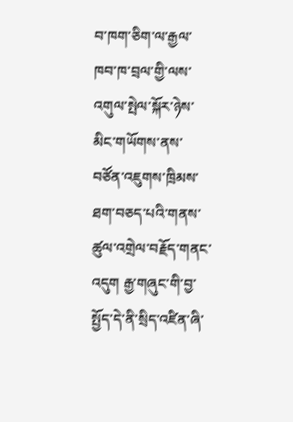བ་ཁག་ཅིག་ལ་རྒྱལ་ཁབ་ཁ་བྲལ་གྱི་ལས་འགུལ་སྤེལ་སྐོར་ཉེས་མིང་གཡོགས་ནས་བཙོན་འཇུགས་ཁྲིམས་ཐག་བཅད་པའི་གནས་ཚུལ་འགྲེལ་བརྗོད་གནང་འདུག རྒྱ་གཞུང་གི་བྱ་སྤྱོད་དེ་ནི་སྲིད་འཛིན་ཞི་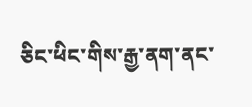ཅིང་ཕིང་གིས་རྒྱ་ནག་ནང་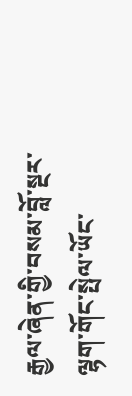རྒྱལ་ཞེན་གྱི་བསམ་བློ་སྔར་ལྷག་གོང་སྤེལ་ཡོང་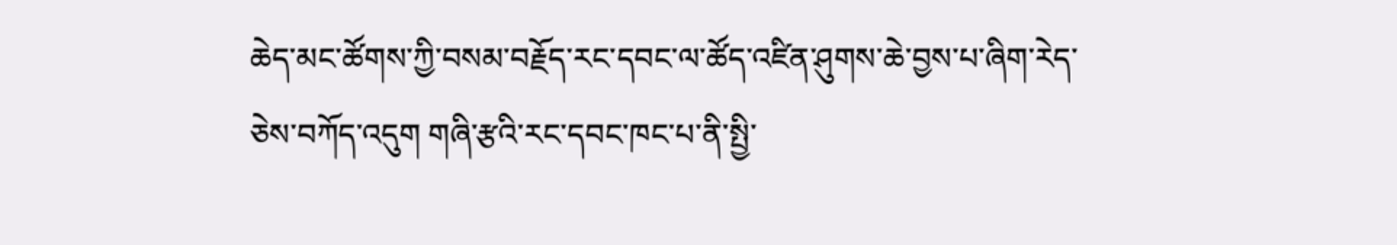ཆེད་མང་ཚོགས་ཀྱི་བསམ་བརྗོད་རང་དབང་ལ་ཚོད་འཛིན་ཤུགས་ཆེ་བྱས་པ་ཞིག་རེད་ཅེས་བཀོད་འདུག གཞི་རྩའི་རང་དབང་ཁང་པ་ནི་སྤྱི་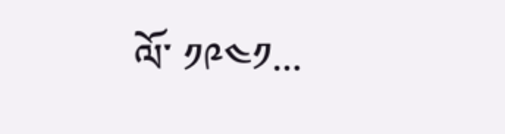ལོ་ ༡༩༤༡...